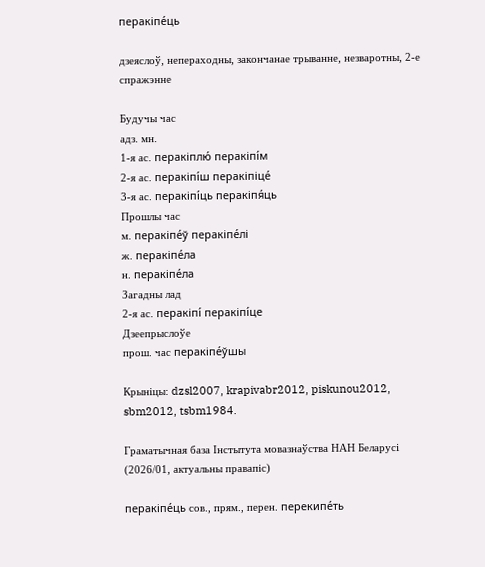перакіпе́ць

дзеяслоў, непераходны, закончанае трыванне, незваротны, 2-е спражэнне

Будучы час
адз. мн.
1-я ас. перакіплю́ перакіпі́м
2-я ас. перакіпі́ш перакіпіце́
3-я ас. перакіпі́ць перакіпя́ць
Прошлы час
м. перакіпе́ў перакіпе́лі
ж. перакіпе́ла
н. перакіпе́ла
Загадны лад
2-я ас. перакіпі́ перакіпі́це
Дзеепрыслоўе
прош. час перакіпе́ўшы

Крыніцы: dzsl2007, krapivabr2012, piskunou2012, sbm2012, tsbm1984.

Граматычная база Інстытута мовазнаўства НАН Беларусі (2026/01, актуальны правапіс)

перакіпе́ць сов., прям., перен. перекипе́ть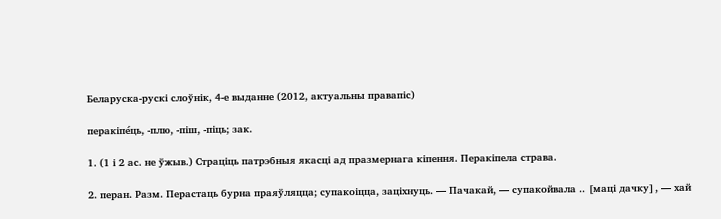Беларуска-рускі слоўнік, 4-е выданне (2012, актуальны правапіс)

перакіпе́ць, ‑плю, ‑піш, ‑піць; зак.

1. (1 і 2 ас. не ўжыв.) Страціць патрэбныя якасці ад празмернага кіпення. Перакіпела страва.

2. перан. Разм. Перастаць бурна праяўляцца; супакоіцца, заціхнуць. — Пачакай, — супакойвала .. [маці дачку], — хай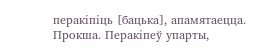перакіпіць [бацька], апамятаецца. Прокша. Перакіпеў упарты,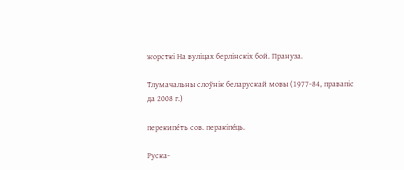жорсткі На вуліцах берлінскіх бой. Прануза.

Тлумачальны слоўнік беларускай мовы (1977-84, правапіс да 2008 г.)

перекипе́ть сов. перакіпе́ць.

Руска-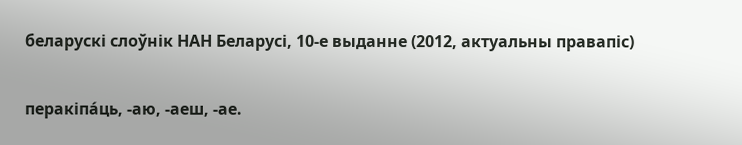беларускі слоўнік НАН Беларусі, 10-е выданне (2012, актуальны правапіс)

перакіпа́ць, ‑аю, ‑аеш, ‑ае.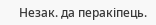Незак. да перакіпець.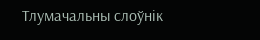Тлумачальны слоўнік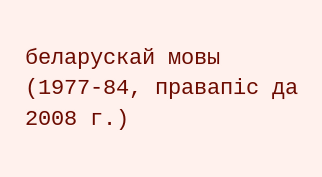беларускай мовы (1977-84, правапіс да 2008 г.)